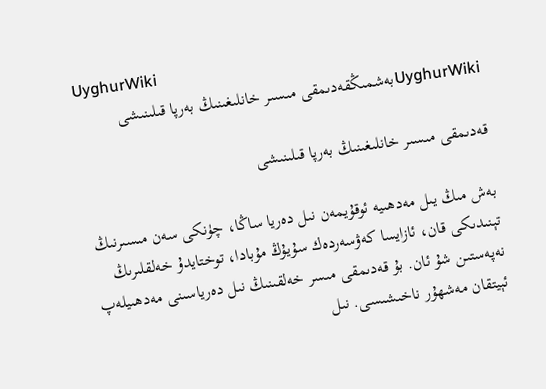UyghurWiki
UyghurWikiبەشمىڭقەدىمقى مىسىر خانلىغىنىڭ بەرپا قىلىنىشى

قەدىمقى مىسىر خانلىغىنىڭ بەرپا قىلىنىشى

بەش مىڭ يىل مەدھىيە ئوقۇيمەن نىل دەريا ساڭا، چۈنكى سەن مىسىرنىڭ تېنىدىكى قان، ئازايسا كەۋسەردەك سۇيۇڭ مۇبادا، توختايدۇ خەلقلىرىڭ نەپەستىن شۇ ئان. بۇ قەدىمقى مىسر خەلقىنىڭ نىل دەرياسىنى مەدھىيلەپ ئېيتقان مەشھۇر ناخىشىسى. نىل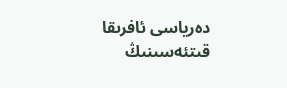دەرياسى ئافرىقا قىتئەسىنىڭ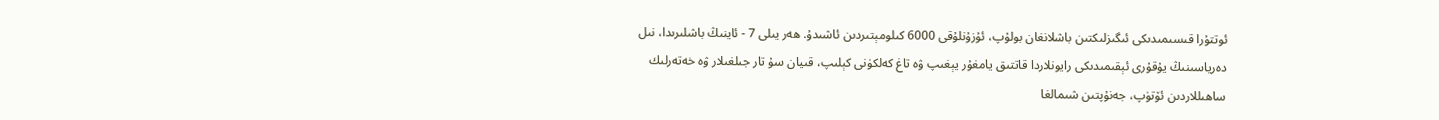ئوتتۇرا قىسىمىدىكى ئىگىزلىكتىن باشلانغان بولۇپ، ئۇزۇنلۇقى 6000 كىلومېتىردىن ئاشىدۇ. ھەر يىلى 7 - ئاينىڭ باشلىرىدا، نىل دەرياسىنىڭ يۇقۇرى ئېقىمىدىكى رايونلاردا قاتتىق يامغۇر يېغىپ ۋە تاغ كەلكۈنى كېلىپ، قىيان سۇ تار جىلغىلار ۋە خەتەرلىك ساھىللاردىن ئۆتۈپ، جەنۇپتىن شىمالغا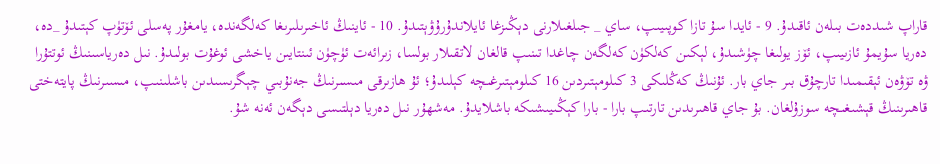قاراپ شىددەت بىلەن ئاقىدۇ. 9 - ئايدا سۇ تازا كوپىيىپ، ساي _ جىلغىلارنى دېڭىزغا ئايلاندۇرۇۋېتىدۇ. 10 - ئاينىڭ ئاخىرىلىرىغا كەلگەندە، يامغۇر پەسلى ئۆتۈپ كېتىدۇ _دە، دەريا سۇيمۇ ئازىيىپ، ئۆز يولىغا چۈشىدۇ، لېكىن كەلكۈن كەلگەن چاغدا تىنىپ قالغان لاتقىلار بولسا، زىرائەت ئۈچۈن ئىنتايىن ياخشى ئوغۇت بولىدۇ. نىل دەرياسىنىڭ ئوتتۇرا ۋە تۆۋەن ئېقىمىدا تارچۇق بىر جاي بار. ئۇنىڭ كەڭلىكى 3 كىلومېتىردىن 16 كىلومېتىرغىچە كېلىدۇ؛ ئۇ ھازىرقى مىسىرنىڭ جەنۇبىي چېگرىسىدىن باشلىنىپ، مىسىرنىڭ پايتەختى قاھىرىنىڭ قېشىغىچە سوزۇلغان. بۇ جاي قاھىرىدىن تارتىپ بارا - بارا كېڭىيىشىكە باشلايدۇ. مەشھۇر نىل دەريا دېلتىسى دېگەن ئەنە شۇ.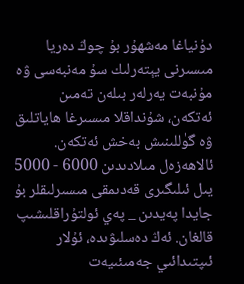دۇنياغا مەشھۇر بۇ چوڭ دەريا مىسىرنى يېتەرلىك سۇ مەنبەسى ۋە مۇنبەت يەرلەر بىلەن تەمىن ئەتكەن، شۇنداقلا مىسىرغا ھاياتلىق ۋە گۈللىنىش بەخش ئەتكەن. ئالاھەزەل مىلادىدىن 6000 - 5000 يىل ئىلىگىرى قەدىمقى مىسىرلىقلر بۇ جايدا پەيدىن _ پەي ئولتۇراقلىشىپ قالغان. ئەڭ دەسلىۋىدە، ئۇلار ئىپتىدائىي جەمىئىيەت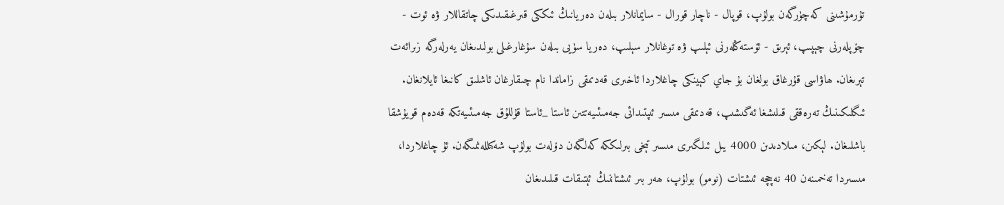تۇرمۇشىنى كەچۈرگەن بولۇپ، قوپال - ناچار قورال - سايمانلار بىلەن دەريانىڭ ئىككى قىرغىقىدىكى چاتقاللار ۋە ئوت - چۆپلەرنى چېپىپ، ئېرىق - ئۆستەڭلەرنى ئېلىپ ۋە توغانلار سېلىپ، دەريا سۈيى بىلەن سۇغارغىلى بولىدىغان يەرلەرگە زىرائەت تېرىغان. ھاۋاسى قۇرغاق بولغان بۇ جاي كېينكى چاغلاردا ئاخىرى قەدىمقى زاماندا نام چىقارغان ئاشلىق كانىغا ئايلانغان. ئىگلىكىنىڭ تەرەققى قىلىشغا ئەگىشىپ، قەدىمقى مىسىر ئىپتىدائى جەمىئىيەتتىن ئاستا _ئاستا قۇللۇق جەمىئىيەتكە قەدەم قويۇشقا باشلىغان. لېكىن، مىلادىدىن 4000 يىل ئىلگىرى مىسىر تېخى بىرلىككە كەلگەن دۆلەت بولۇپ شەكىللەنمىگەن. ئۇ چاغلاردا، مىسىردا تەخمىنەن 40 نەچچە ئىشتات (نومو) بولۇپ، ھەر بىر ئىشتاننىڭ ئېتىقات قىلىدىغان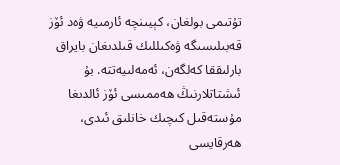تۇتىمى بولغان، كېيىنچە ئارمىيە ۋەد ئۆز قەبىلىسىگە ۋەكىللىك قىلدىغان بايراق بارلىققا كەلگەن، ئەمەلىيەتتە. بۇ ئىشتاتلارنىڭ ھەممىسى ئۆز ئالدىغا مۇستەقىل كىچىك خانلىق ئىدى، ھەرقايسى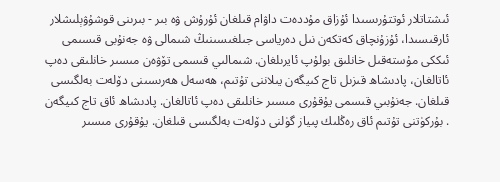ئىشتاتلار ئوتتۇرىسىدا ئۇزاق مۇددەت داۋام قىلغان ئۇرۇش ۋە بىر - بىرىنى قوشۇۋېلىشلار ئارقىسىدا، ئۇزۇنچاق كەتكەن نىل دەرياسى جىلغىسىنىڭ شىمالى ۋە جەنۇبى قىسىمى ئىككى مۇستەقىل خانلىق بولۇپ ئايرىلغان. شىمالىي قىسمى تۆۋەن مىسىر خانلىقى دەپ ئاتالغان، پادىشاھ قىزىل تاج كىيگەن يىلاننى تۇتىم، ھەسەل ھەرىسىنى دۆلەت بەلگىسى قىلغان. جەنۇبىي قىسمى يۇقۇرى مىسىر خانلىقى دەپ ئاتالغان. پادىشاھ ئاق تاج كىيگەن . بۇركۈتنى تۇتىم ئاق رەڭلىك پىياز گۈلنى دۆلەت بەلگىسى قىلغان. يۇقۇرى مىسىر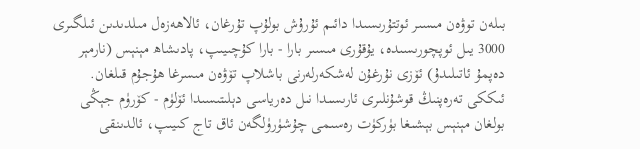بىلەن توۋەن مىسىر ئوتتۇرىسىدا دائىم ئۇرۇش بولۇپ تۇرغان، ئالاھەزەل مىلدىدىن ئىلگىرى 3000 يىل ئوپچورىسىدە، يۇقۇرى مىسىر بارا - بارا كۇچىيىپ، پادىشاھ مېنېس (نارمېر دەپمۇ ئاتىلىدۇ) ئۆزى نۇرغۇن لەشكەرلەرنى باشلاپ تۆۋەن مىسرغا ھۇجۇم قىلغان. ئىككى تەرەپنىڭ قوشۇنلىرى ئارىسىدا نىل دەرياسى دېلىتىسىدا ئۆلۈم - كۆرۈم جېڭى بولغان مېنېس بېشىغا بۈركۈت رەسىمى چۇشۈرۈلگەن ئاق تاج كىيىپ، ئالدىنقى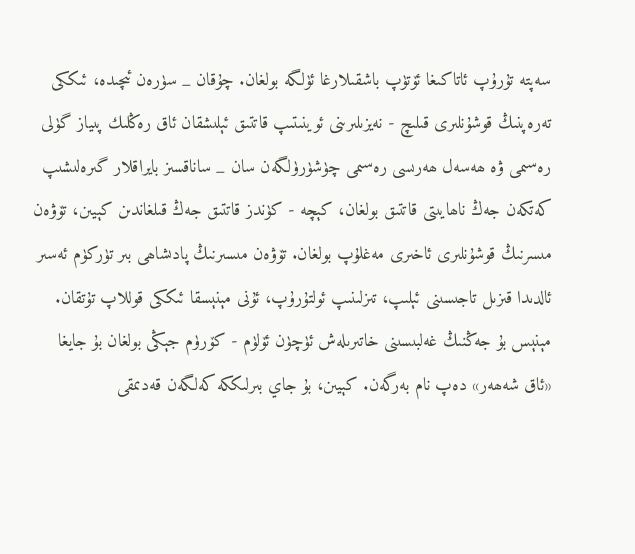سەپتە تۇرۇپ ئاتاكىغا ئۆتۈپ باشقىلارغا ئۈلگە بولغان. چۇقان _ سۈرەن ئىچىدە، ئىككى تەرەپنىڭ قوشۇنلىرى قىلىچ - نەيزىلىرىنى ئوينىتىپ قاتتىق ئېلىشقان ئاق رەڭلىك پىياز گۈلى رەسىمى ۋە ھەسەل ھەرىسى رەسىمى چۈشۈرۈلگەن سان _ ساناقسىز بايراقلار گىرەلىشىپ كەتكەن جەڭ ناھايىتى قاتتىق بولغان، كېچە - كۈندز قاتتىق جەڭ قىلغاندىن كېيىن، تۆۋەن مىسرنىڭ قوشۇنلىرى ئاخىرى مەغلۇپ بولغان. تۆۋەن مىسىرنىڭ پادىشاھى بىر تۈركۈم ئەسىر ئالدىدا قىزىل تاجىسىنى ئېلىپ، تىزلىنىپ ئولتۇرۇپ، ئۇنى مېنېسقا ئىككى قوللاپ تۇتقان. مېنېس بۇ جەڭنىڭ غەلبىسىنى خاتىرىلەش ئۈچۈن ئۆلۈم - كۆرۈم جېڭى بولغان بۇ جايغا «ئاق شەھەر» دەپ نام بەرگەن. كېيىن، بۇ جاي بىرلىككە كەلگەن قەدىمقى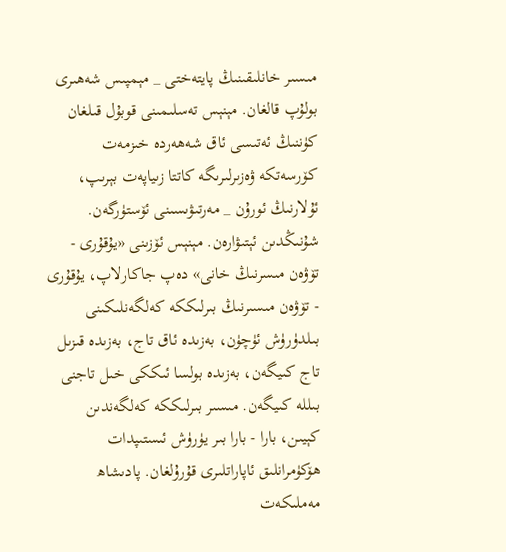مىسىر خانلىقىنىڭ پايتەختى _ مېمپىس شەھىرى بولۇپ قالغان. مېنېس تەسلىمىنى قوبۇل قىلغان كۈننىڭ ئەتىسى ئاق شەھەردە خىزمەت كۆرسەتكە ۋەزىرلىرىگە كاتتا زىياپەت بېرىپ، ئۇلارنىڭ ئورۇن _ مەرتىۋىسىنى ئۆستۈرگەن. شۇنىڭدىن ئېتىۋارەن. مېنېس ئۆزىنى «يۇقۇرى - تۆۋەن مىسرنىڭ خانى» دەپ جاكارلاپ، يۇقۇرى - تۆۋەن مىسىرنىڭ بىرلىككە كەلگەنلىكىنى بىلدۈرۈش ئۈچۈن، بەزىدە ئاق تاج، بەزىدە قىزىل تاج كىيگەن، بەزىدە بولسا ئىككى خىل تاجنى بىللە كىيگەن. مىسىر بىرلىككە كەلگەندىن كېيىن، بارا - بارا بىر يۈرۈش ئىستىپدات ھۆكۈمرانلىق ئاپاراتلىرى قۇرۇلغان. پادىشاھ مەملىكەت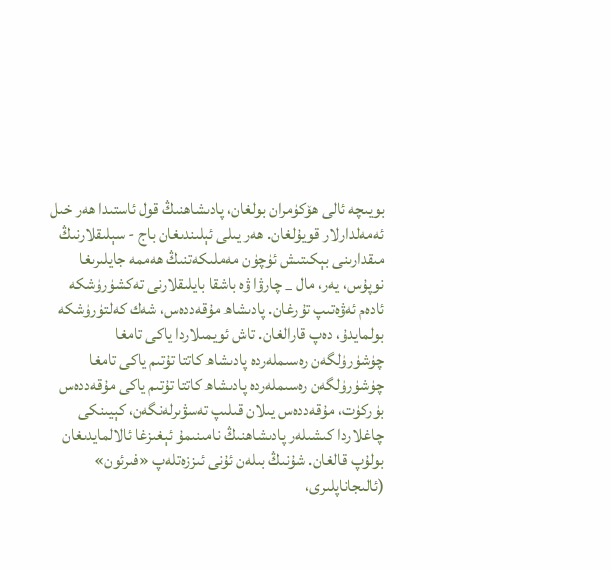بويىچە ئالى ھۆكۈمران بولغان، پادىشاھنىڭ قول ئاستىدا ھەر خىل ئەمەلدارلار قويۇلغان. ھەر يىلى ئېلىندىغان باج - سېلىقلارنىڭ مىقدارىنى بېكىتىش ئۈچۈن مەملىكەتنىڭ ھەممە جايلىرىغا نوپۇس، يەر، مال _ چارۋا ۋە باشقا بايلىقلارنى تەكشۈرۈشكە ئادەم ئەۋەتىپ تۇرغان. پادىشاھ مۇقەددەس، شەك كەلتۈرۈشكە بولمايدۇ، دەپ قارالغان. تاش ئويمىلاردا ياكى تامغا چۈشۈرۈلگەن رەسىملەردە پادىشاھ كاتتا تۇتىم ياكى تامغا چۈشۈرۈلگەن رەسىملەردە پادىشاھ كاتتا تۇتىم ياكى مۇقەددەس بۈركۈت، مۇقەددەس يىلان قىلىپ تەسۋىرلەنگەن، كېيىنكى چاغلاردا كىشىلەر پادىشاھنىڭ نامىنىمۇ ئېغىزغا ئالالمايدىغان بولۇپ قالغان. شۇنىڭ بىلەن ئۇنى ئىززەتلەپ «فىرئون» (ئالىجاناپلىرى،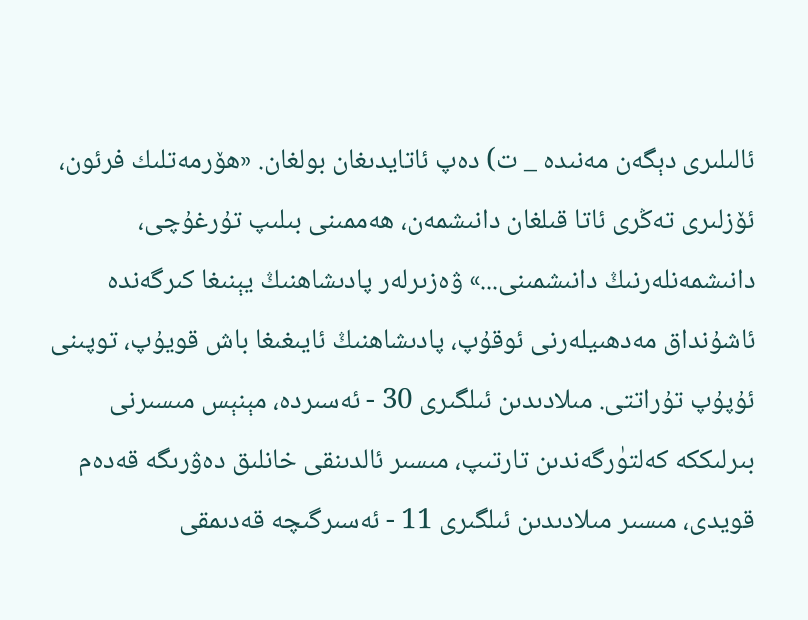ئالىلىرى دېگەن مەنىدە _ ت) دەپ ئاتايدىغان بولغان. «ھۆرمەتلىك فرئون، ئۆزلىرى تەڭرى ئاتا قىلغان دانىشمەن، ھەممىنى بىلىپ تۇرغۇچى، دانىشمەنلەرنىڭ دانىشمىنى...» ۋەزىرلەر پادىشاھنىڭ يېنىغا كىرگەندە ئاشۇنداق مەدھىيلەرنى ئوقۇپ، پادىشاھنىڭ ئايىغىغا باش قويۇپ، توپىنى ئۇپۇپ تۇراتتى. مىلادىدىن ئىلگىرى 30 - ئەسىردە، مېنېس مىسىرنى بىرلىككە كەلتۈرگەندىن تارتىپ، مىسىر ئالدىنقى خانلىق دەۋرىگە قەدەم قويدى، مىسىر مىلادىدىن ئىلگىرى 11 - ئەسىرگىچە قەدىمقى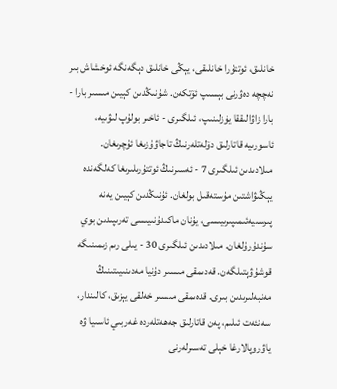خانلىق، ئوتتۇرا خانلىقى، يېڭى خانلىق دېگەنگە ئوخشاش بىر نەچچە دەۋرنى بېسىپ ئۆتكەن. شۇنىڭدىن كېيىن مىسىر بارا - بارا زاۋالىققا يۈزلىنىپ، ئىلگىرى - ئاخىر بولۇپ لىۋىيە، ئاسورىيە قاتارلىق دۆلەتلەرنىڭ تاجاۋۇزىغا ئۇچرىغان. مىلادىدىن ئىلگىرى 7 - ئەسىرنىڭ ئوتتۇرىلىرىغا كەلگەندە يېڭىۋاشتىن مۇستەقىل بولغان. ئۇنىڭدىن كېيىن يەنە پىرسىيەئىمىپىرىيىسى، يۇنان ماكىدۇنىيىسى تەرىپىدىن بوي سۇندۇرۇلغان. مىلادىدىن ئىلگىرى 30 - يىلى رىم زىمىنىگە قوشۇۋېتىلگەن. قەدىمقى مىسىر دۇنيا مەدىنىيىتىنىڭ مەنبەلىرىدىن بىرى. قدەىمقى مىسىر خەلقى يېزىق، كالىندار، سەنئەت ئىلىم، پەن قاتارلىق جەھەتلەردە غەربىي ئاسىيا ۋە ياۋروپالارغا خېلى تەسىرلەرنى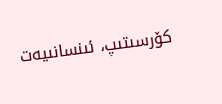كۆرسىتىپ، ئىنسانىيەت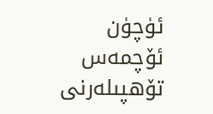ئۈچۈن ئۆچمەس تۆھپىلەرنى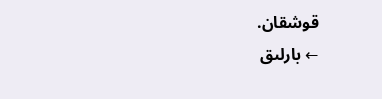قوشقان.
← بارلىق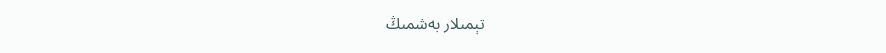تېمىلار بەشمىڭ